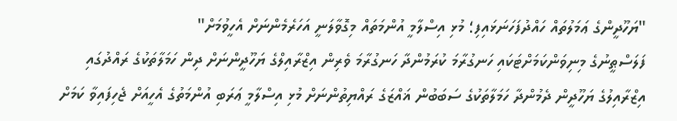"ޔަހޫދީންގެ ޢަމަލުތައް ހައްދުފަހަނަޅައިފި؛ މުޅި އިސްލާމީ އުންމަތައް މިގޮވާލަނީ އަހަރެމެންނަށް އެހީވުމަށް"
ފަލަސްޠީނުގެ މިނިވަންކަމަށްޓަކައި ހަނގުރާމަ ކުރަމުންދާ ހަނގުރާމަ ވެރިން އިޒްރާއިލްގެ ޔަހޫދީންނަށް ދިން ހަމަލާތަކުގެ ރައްދުގައި އިޒްރާއިލުގެ ޔަހޫދީން ދެމުންދާ ހަމަލާތަކުގެ ސަބަބުން ޣައްޒަގެ ރައްޔިތުންނަށް މުޅި އިސްލާމީ ޢަރަބި އުންމަތުގެ އެހީއަށް ޖެހިފައިވާ ކަމަށް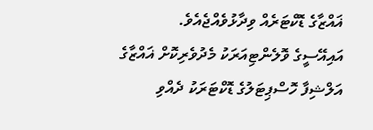ޣައްޒާގެ ޑޮކްޓަރެއް ވިދާޅުވެއްޖެއެވެ.
އައިއޭސީގެ ވޮލެންޓިއަރަކު މެދުވެރިކޮށް ޣައްޒާގެ އަލްޝިފާ ހޮސްޕިޓަލުގެ ޑޮކްޓަރަކު ދެއްވި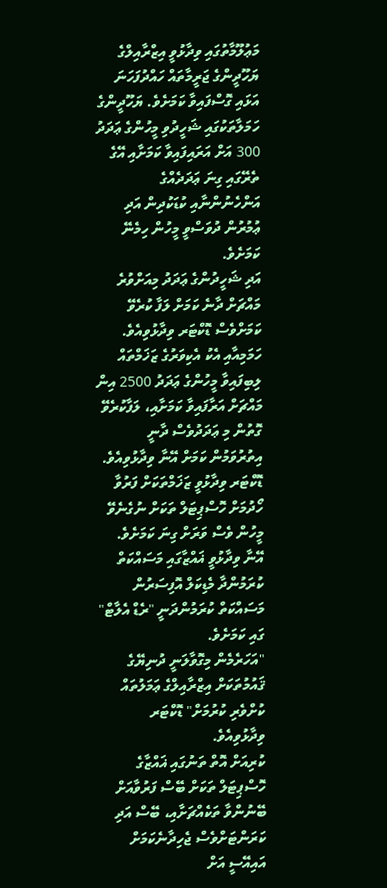މަޢުލޫމާތުގައި ވިދާޅުވީ އިޒްރާއިލްގެ ޔަހޫދީންގެ ޖަރީމާތައް ހައްދުފަހަނަ އަޅައި ގޮސްފައިވާ ކަމަށެވެ. ޔަހޫދީންގެ ހަމަލާތަކުގައި ޝަހީދުވި މީހުންގެ ޢަދަދު 300 އަށް އަރައިފައިވާ ކަމަށާއި އޭގެ ތެރޭގައި ގިނަ ޢަދަދެއްގެ އަންހެނުންނާއި ކުޑަކުދިން އަދި ޢުމުރުން ދުވަސްވީ މީހުން ހިމެނޭ ކަމަށެވެ.
އަދި ޝަހީދުންގެ ޢަދަދު މިއަށްވުރެ މައްޗަށް ދާނެ ކަމަށް ލަފާ ކުރެވޭ ކަމަށްވެސް ޑޮކްޓަރ ވިދާޅުވިއެވެ. ހަމަމިއާއި އެކު އެކިވަރުގެ ޒަޚަމްތައް ލިބިފައިވާ މީހުންގެ ޢަދަދު 2500 އިން މައްޗަށް އަރާފައިވާ ކަމަށާއި، ލަފާކުރެވޭ ގޮތުން މި ޢަދަދުވެސް ދާނީ އިތުރުވަމުން ކަމަށް އޭނާ ވިދާޅުވިއެވެ.
ޑޮކްޓަރ ވިދާޅުވީ ޒަޚަމްތަކަށް ފަރުވާ ހޯދުމަށް ހޮސްޕިޓަލް ތަކަށް ނުގެނެވޭ މީހުން ވެސް ވަރަށް ގިނަ ކަމަށެވެ.
އޭނާ ވިދާޅުވީ ޣައްޒާގައި މަސައްކަތް ކުރަމުންދާ މެޑިކަލް އޮފިސަރުން މަސައްކަތް ކުރަމުންދަނީ "ރެޑް އެލާޓް" ގައި ކަމަށެވެ.
"އަހަރެމެން މިގޮވާލަނީ ދުނިޔޭގެ ޤައުމުތަކަށް އިޒްރާއިލްގެ ޢަމަލުތައް ކުށްވެރި ކުރުމަށް" ޑޮކްޓަރ ވިދާޅުވިއެވެ.
ކުރިއަށް އޮތް ތަނުގައި ޣައްޒާގެ ހޮސްޕިޓަލް ތަކަށް ބޭސް ފަރުވާއަށް ބޭނުންވާ ތަކެއްޗަށާއި، ބޭސް އަދި ކަރަންޓަށްވެސް ޖެހިދާނެކަމަށް އައިއޭސީ އަށް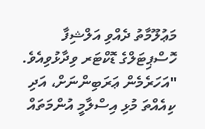މަޢުލޫމާތު ދެއްވި އަލްޝިފާ ހޮސްޕިޓަލްގެ ޑޮކްޓަރ ވިދާޅުވިއެވެ.
"އަހަރެމެން ޢަރަބިންނަށް، އަދި ކިއެއްތަ މުޅި އިސްލާމީ އުންމަތައް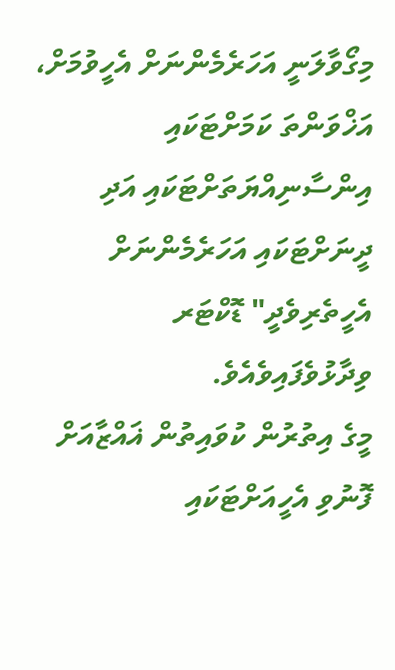މިގޯވާލަނީ އަހަރެމެންނަށް އެހީވުމަށް، އަޚްވަންތަ ކަމަށްޓަކައި އިންސާނިއްޔަތަށްޓަކައި އަދި ދީނަށްޓަކައި އަހަރެމެންނަށް އެހީތެރިވެދީ" ޑޮކްޓަރ ވިދާޅުވެފައިވެއެވެ.
މީގެ އިތުރުން ކުވައިތުން ޣައްޒާއަށް ފޮނުވި އެހީއަށްޓަކައި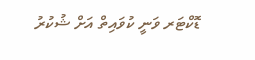ޑޮކްޓަރ ވަނީ ކުވައިތް އަށް ޝުކުރު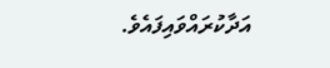އަދާކުރައްވައިފައެވެ.